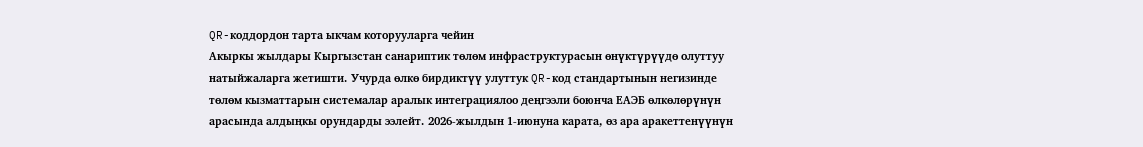QR-коддордон тарта ыкчам которууларга чейин
Акыркы жылдары Кыргызстан санариптик төлөм инфраструктурасын өнүктүрүүдө олуттуу натыйжаларга жетишти. Учурда өлкө бирдиктүү улуттук QR-код стандартынын негизинде төлөм кызматтарын системалар аралык интеграциялоо деңгээли боюнча ЕАЭБ өлкөлөрүнүн арасында алдыңкы орундарды ээлейт. 2026-жылдын 1-июнуна карата, өз ара аракеттенүүнүн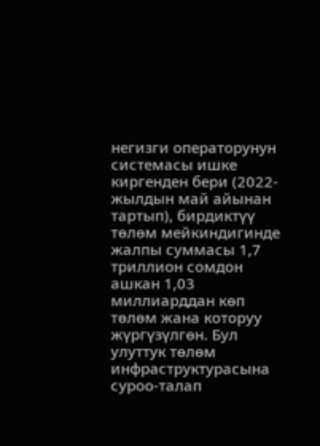негизги операторунун системасы ишке киргенден бери (2022-жылдын май айынан тартып), бирдиктүү төлөм мейкиндигинде жалпы суммасы 1,7 триллион сомдон ашкан 1,03 миллиарддан көп төлөм жана которуу жүргүзүлгөн. Бул улуттук төлөм инфраструктурасына суроо-талап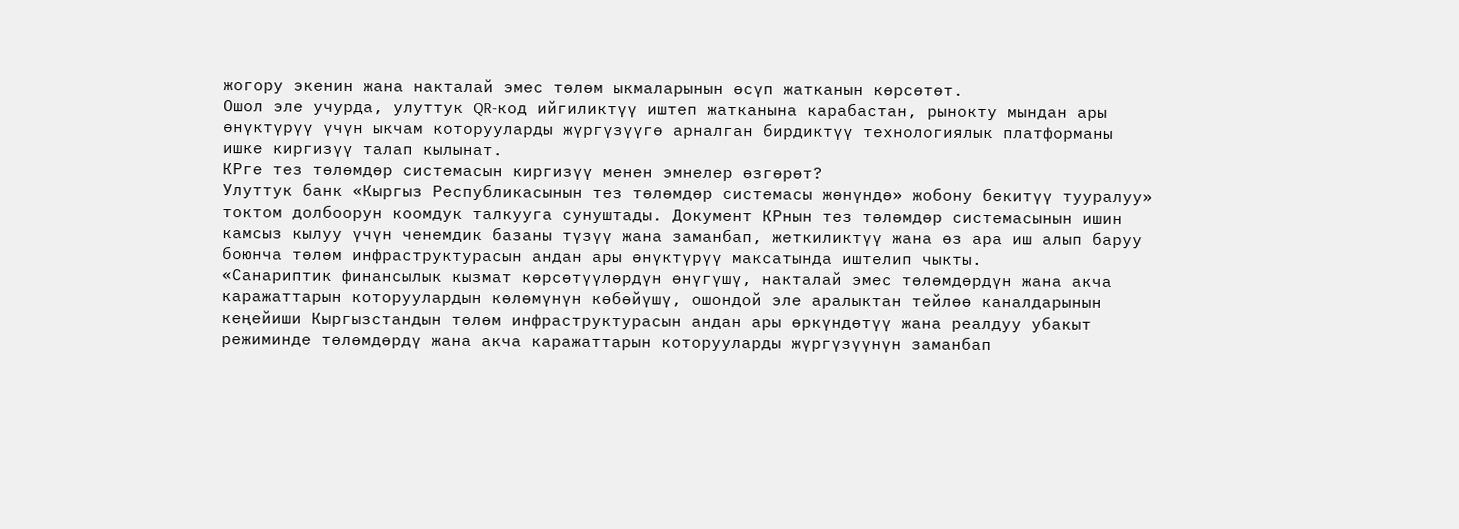жогору экенин жана накталай эмес төлөм ыкмаларынын өсүп жатканын көрсөтөт.
Ошол эле учурда, улуттук QR-код ийгиликтүү иштеп жатканына карабастан, рынокту мындан ары өнүктүрүү үчүн ыкчам которууларды жүргүзүүгө арналган бирдиктүү технологиялык платформаны ишке киргизүү талап кылынат.
КРге тез төлөмдөр системасын киргизүү менен эмнелер өзгөрөт?
Улуттук банк «Кыргыз Республикасынын тез төлөмдөр системасы жөнүндө» жобону бекитүү тууралуу» токтом долбоорун коомдук талкууга сунуштады. Документ КРнын тез төлөмдөр системасынын ишин камсыз кылуу үчүн ченемдик базаны түзүү жана заманбап, жеткиликтүү жана өз ара иш алып баруу боюнча төлөм инфраструктурасын андан ары өнүктүрүү максатында иштелип чыкты.
«Санариптик финансылык кызмат көрсөтүүлөрдүн өнүгүшү, накталай эмес төлөмдөрдүн жана акча каражаттарын которуулардын көлөмүнүн көбөйүшү, ошондой эле аралыктан тейлөө каналдарынын кеңейиши Кыргызстандын төлөм инфраструктурасын андан ары өркүндөтүү жана реалдуу убакыт режиминде төлөмдөрдү жана акча каражаттарын которууларды жүргүзүүнүн заманбап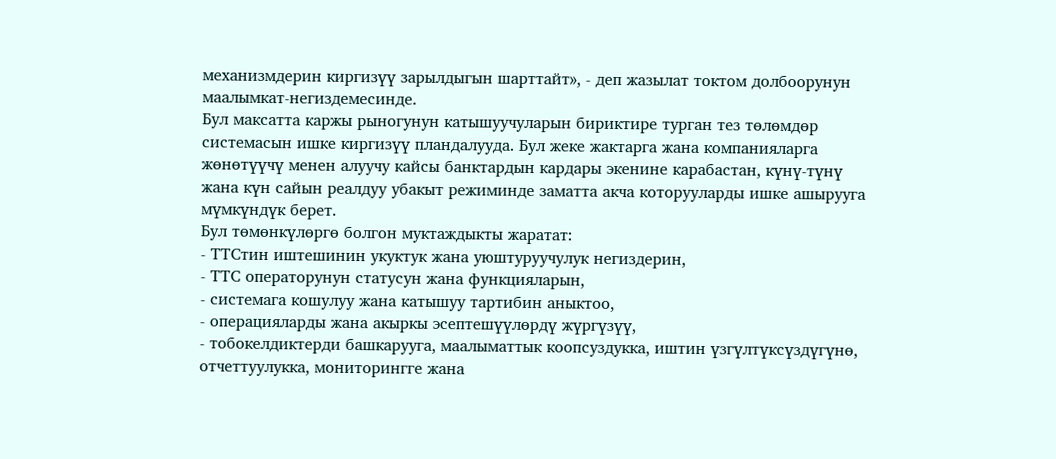механизмдерин киргизүү зарылдыгын шарттайт», - деп жазылат токтом долбоорунун маалымкат-негиздемесинде.
Бул максатта каржы рыногунун катышуучуларын бириктире турган тез төлөмдөр системасын ишке киргизүү пландалууда. Бул жеке жактарга жана компанияларга жөнөтүүчү менен алуучу кайсы банктардын кардары экенине карабастан, күнү-түнү жана күн сайын реалдуу убакыт режиминде заматта акча которууларды ишке ашырууга мүмкүндүк берет.
Бул төмөнкүлөргө болгон муктаждыкты жаратат:
- ТТСтин иштешинин укуктук жана уюштуруучулук негиздерин,
- ТТС операторунун статусун жана функцияларын,
- системага кошулуу жана катышуу тартибин аныктоо,
- операцияларды жана акыркы эсептешүүлөрдү жүргүзүү,
- тобокелдиктерди башкарууга, маалыматтык коопсуздукка, иштин үзгүлтүксүздүгүнө, отчеттуулукка, мониторингге жана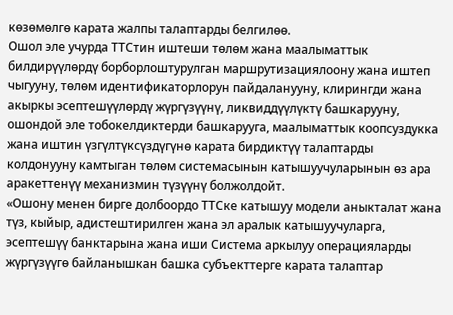көзөмөлгө карата жалпы талаптарды белгилөө.
Ошол эле учурда ТТСтин иштеши төлөм жана маалыматтык билдирүүлөрдү борборлоштурулган маршрутизациялоону жана иштеп чыгууну, төлөм идентификаторлорун пайдаланууну, клирингди жана акыркы эсептешүүлөрдү жүргүзүүнү, ликвиддүүлүктү башкарууну, ошондой эле тобокелдиктерди башкарууга, маалыматтык коопсуздукка жана иштин үзгүлтүксүздүгүнө карата бирдиктүү талаптарды колдонууну камтыган төлөм системасынын катышуучуларынын өз ара аракеттенүү механизмин түзүүнү болжолдойт.
«Ошону менен бирге долбоордо ТТСке катышуу модели аныкталат жана түз, кыйыр, адистештирилген жана эл аралык катышуучуларга, эсептешүү банктарына жана иши Система аркылуу операцияларды жүргүзүүгө байланышкан башка субъекттерге карата талаптар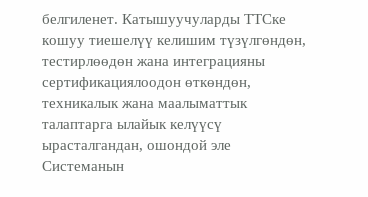белгиленет. Катышуучуларды ТТСке кошуу тиешелүү келишим түзүлгөндөн, тестирлөөдөн жана интеграцияны сертификациялоодон өткөндөн, техникалык жана маалыматтык талаптарга ылайык келүүсү ырасталгандан, ошондой эле Системанын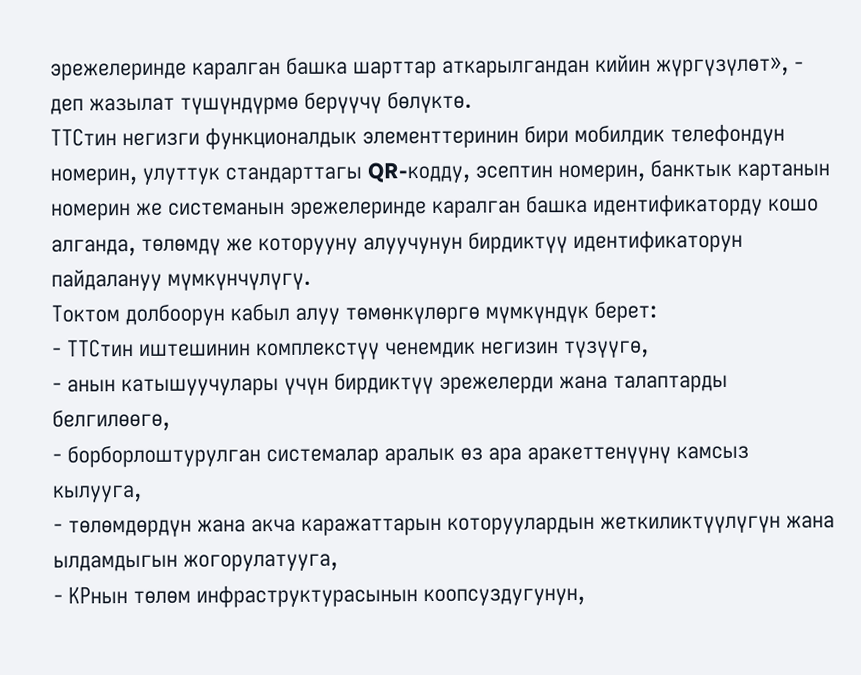эрежелеринде каралган башка шарттар аткарылгандан кийин жүргүзүлөт», - деп жазылат түшүндүрмө берүүчү бөлүктө.
ТТСтин негизги функционалдык элементтеринин бири мобилдик телефондун номерин, улуттук стандарттагы QR-кодду, эсептин номерин, банктык картанын номерин же системанын эрежелеринде каралган башка идентификаторду кошо алганда, төлөмдү же которууну алуучунун бирдиктүү идентификаторун пайдалануу мүмкүнчүлүгү.
Токтом долбоорун кабыл алуу төмөнкүлөргө мүмкүндүк берет:
- ТТСтин иштешинин комплекстүү ченемдик негизин түзүүгө,
- анын катышуучулары үчүн бирдиктүү эрежелерди жана талаптарды белгилөөгө,
- борборлоштурулган системалар аралык өз ара аракеттенүүнү камсыз кылууга,
- төлөмдөрдүн жана акча каражаттарын которуулардын жеткиликтүүлүгүн жана ылдамдыгын жогорулатууга,
- КРнын төлөм инфраструктурасынын коопсуздугунун,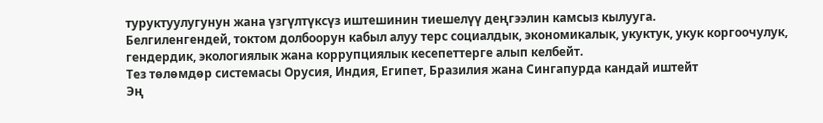туруктуулугунун жана үзгүлтүксүз иштешинин тиешелүү деңгээлин камсыз кылууга.
Белгиленгендей, токтом долбоорун кабыл алуу терс социалдык, экономикалык, укуктук, укук коргоочулук, гендердик, экологиялык жана коррупциялык кесепеттерге алып келбейт.
Тез төлөмдөр системасы Орусия, Индия, Египет, Бразилия жана Сингапурда кандай иштейт
Эң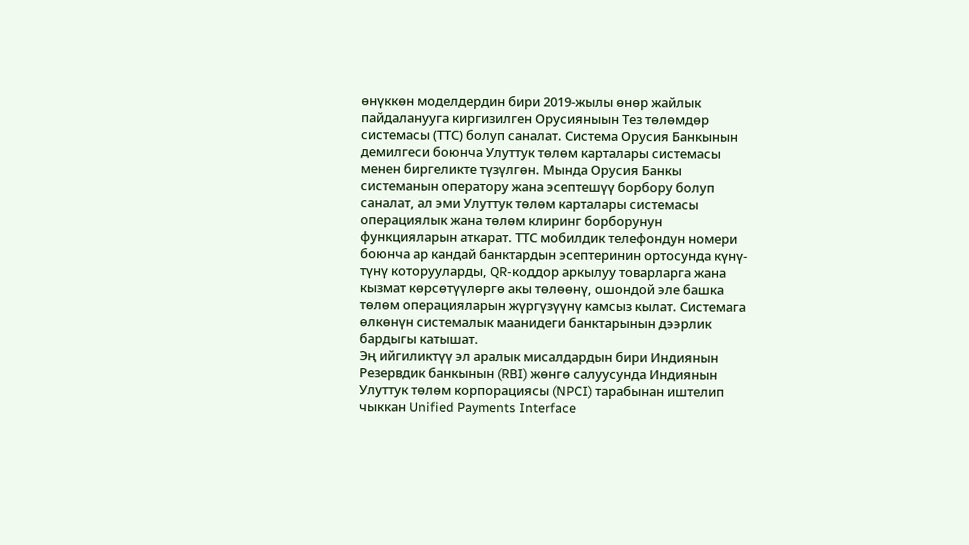өнүккөн моделдердин бири 2019-жылы өнөр жайлык пайдаланууга киргизилген Орусияныын Тез төлөмдөр системасы (ТТС) болуп саналат. Система Орусия Банкынын демилгеси боюнча Улуттук төлөм карталары системасы менен биргеликте түзүлгөн. Мында Орусия Банкы системанын оператору жана эсептешүү борбору болуп саналат, ал эми Улуттук төлөм карталары системасы операциялык жана төлөм клиринг борборунун функцияларын аткарат. ТТС мобилдик телефондун номери боюнча ар кандай банктардын эсептеринин ортосунда күнү-түнү которууларды, QR-коддор аркылуу товарларга жана кызмат көрсөтүүлөргө акы төлөөнү, ошондой эле башка төлөм операцияларын жүргүзүүнү камсыз кылат. Системага өлкөнүн системалык маанидеги банктарынын дээрлик бардыгы катышат.
Эң ийгиликтүү эл аралык мисалдардын бири Индиянын Резервдик банкынын (RBI) жөнгө салуусунда Индиянын Улуттук төлөм корпорациясы (NPCI) тарабынан иштелип чыккан Unified Payments Interface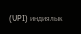(UPI) индиялык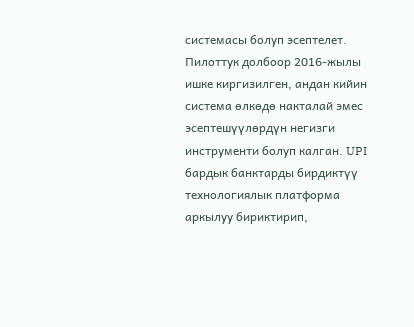системасы болуп эсептелет. Пилоттук долбоор 2016-жылы ишке киргизилген, андан кийин система өлкөдө накталай эмес эсептешүүлөрдүн негизги инструменти болуп калган. UPI бардык банктарды бирдиктүү технологиялык платформа аркылуу бириктирип,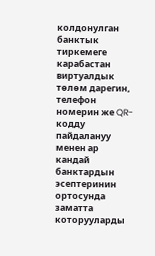колдонулган банктык тиркемеге карабастан виртуалдык төлөм дарегин, телефон номерин же QR-кодду пайдалануу менен ар кандай банктардын эсептеринин ортосунда заматта которууларды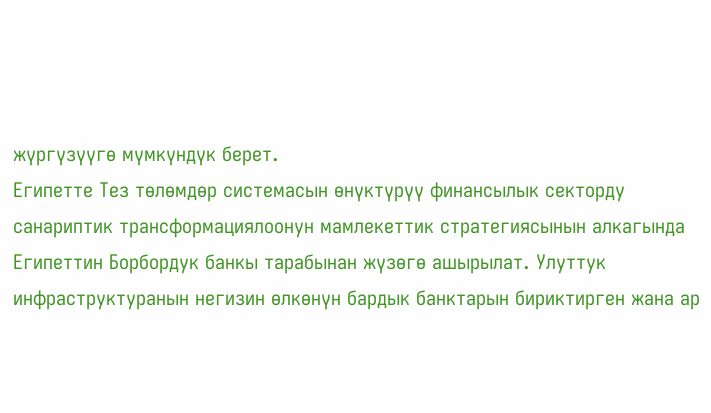жүргүзүүгө мүмкүндүк берет.
Египетте Тез төлөмдөр системасын өнүктүрүү финансылык секторду санариптик трансформациялоонун мамлекеттик стратегиясынын алкагында Египеттин Борбордук банкы тарабынан жүзөгө ашырылат. Улуттук инфраструктуранын негизин өлкөнүн бардык банктарын бириктирген жана ар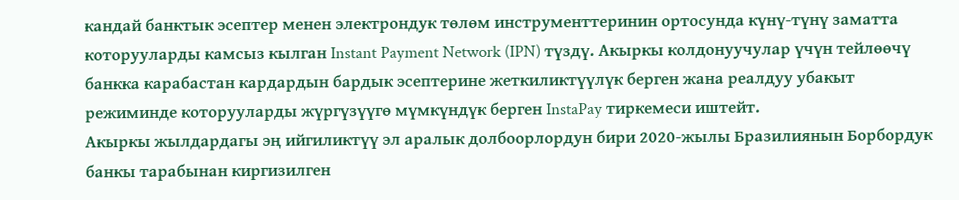кандай банктык эсептер менен электрондук төлөм инструменттеринин ортосунда күнү-түнү заматта которууларды камсыз кылган Instant Payment Network (IPN) түздү. Акыркы колдонуучулар үчүн тейлөөчү банкка карабастан кардардын бардык эсептерине жеткиликтүүлүк берген жана реалдуу убакыт режиминде которууларды жүргүзүүгө мүмкүндүк берген InstaPay тиркемеси иштейт.
Акыркы жылдардагы эң ийгиликтүү эл аралык долбоорлордун бири 2020-жылы Бразилиянын Борбордук банкы тарабынан киргизилген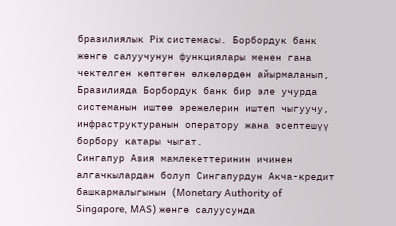бразилиялык Pix системасы. Борбордук банк жөнгө салуучунун функциялары менен гана чектелген көптөгөн өлкөлөрдөн айырмаланып, Бразилияда Борбордук банк бир эле учурда системанын иштөө эрежелерин иштеп чыгуучу, инфраструктуранын оператору жана эсептешүү борбору катары чыгат.
Сингапур Азия мамлекеттеринин ичинен алгачкылардан болуп Сингапурдун Акча-кредит башкармалыгынын (Monetary Authority of Singapore, MAS) жөнгө салуусунда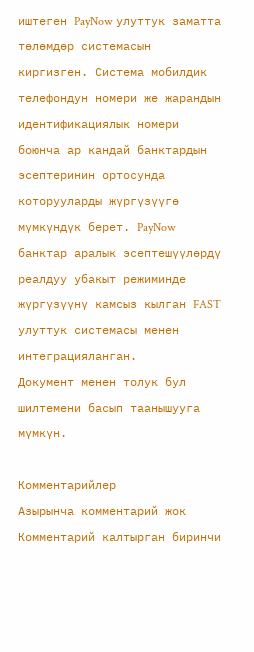иштеген PayNow улуттук заматта төлөмдөр системасын киргизген. Система мобилдик телефондун номери же жарандын идентификациялык номери боюнча ар кандай банктардын эсептеринин ортосунда которууларды жүргүзүүгө мүмкүндүк берет. PayNow банктар аралык эсептешүүлөрдү реалдуу убакыт режиминде жүргүзүүнү камсыз кылган FAST улуттук системасы менен интеграцияланган.
Документ менен толук бул шилтемени басып таанышууга мүмкүн.

Комментарийлер
Азырынча комментарий жок
Комментарий калтырган биринчи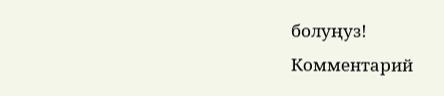болуңуз!
Комментарий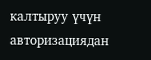калтыруу үчүн авторизациядан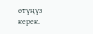өтүңүз керек.